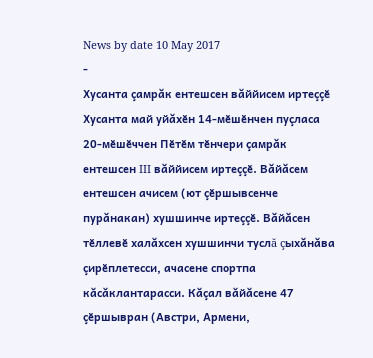News by date 10 May 2017
-
Хусанта çамрăк ентешсен вăййисем иртеççӗ
Хусанта май уйăхӗн 14-мӗшӗнчен пуçласа 20-мӗшӗччен Пӗтӗм тӗнчери çамрăк ентешсен III вăййисем иртеççӗ. Вăйăсем ентешсен ачисем (ют çӗршывсенче пурăнакан) хушшинче иртеççӗ. Вăйăсен тӗллевӗ халăхсен хушшинчи туслă çыхăнăва çирӗплетесси, ачасене спортпа кăсăклантарасси. Кăçал вăйăсене 47 çӗршывран (Австри, Армени,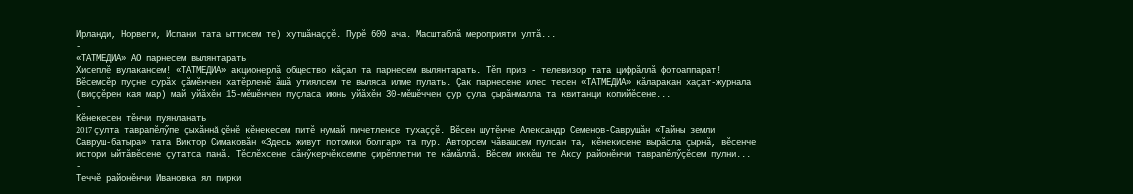Ирланди, Норвеги, Испани тата ыттисем те) хутшăнаççӗ. Пурӗ 600 ача. Масштаблă мероприяти ултă...
-
«ТАТМЕДИА» АО парнесем вылянтарать
Хисеплӗ вулакансем! «ТАТМЕДИА» акционерлă общество кăçал та парнесем вылянтарать. Тӗп приз - телевизор тата цифрăллă фотоаппарат! Вӗсемсӗр пуçне сурăх çăмӗнчен хатӗрленӗ ăшă утиялсем те выляса илме пулать. Çак парнесене илес тесен «ТАТМЕДИА» кăларакан хаçат-журнала (виççӗрен кая мар) май уйăхӗн 15-мӗшӗнчен пуçласа июнь уйăхӗн 30-мӗшӗччен çур çула çырăнмалла та квитанци копийӗсене...
-
Кӗнекесен тӗнчи пуянланать
2017 çулта таврапӗлӳпе çыхăннă çӗнӗ кӗнекесем питӗ нумай пичетленсе тухаççӗ. Вӗсен шутӗнче Александр Семенов-Саврушăн «Тайны земли Савруш-батыра» тата Виктор Симаковăн «Здесь живут потомки болгар» та пур. Авторсем чăвашсем пулсан та, кӗнекисене вырăсла çырнă, вӗсенче истори ыйтăвӗсене çутатса панă. Тӗслӗхсене сăнӳкерчӗксемпе çирӗплетни те кăмăллă. Вӗсем иккӗш те Аксу районӗнчи таврапӗлӳçӗсем пулни...
-
Теччӗ районӗнчи Ивановка ял пирки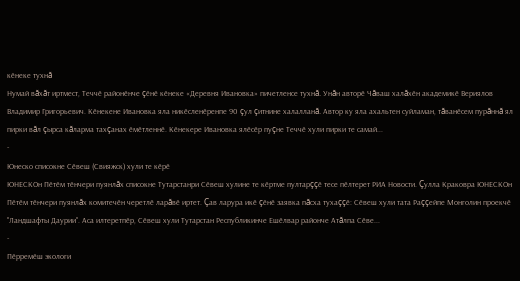кӗнеке тухнă
Нумай вăхăт иртмест, Теччӗ районӗнче çӗнӗ кӗнеке «Деревня Ивановка» пичетленсе тухнă. Унăн авторӗ Чăваш халăхӗн академикӗ Вериялов Владимир Григорьевич. Кӗнекене Ивановка яла никӗсленӗренпе 90 çул çитнине халалланă. Автор ку яла ахальтен суйламан, тăванӗсем пурăннă ял пирки вăл çырса кăларма тахçанах ӗмӗтленнӗ. Кӗнекере Ивановка ялӗсӗр пуçне Теччӗ хули пирки те самай...
-
Юнеско списокне Сӗвеш (Свияжск) хули те кӗрӗ
ЮНЕСКОн Пӗтӗм тӗнчери пуянлăх списокне Тутарстанри Сӗвеш хулине те кӗртме пултарççӗ тесе пӗлтерет РИА Новости. Çулла Краковра ЮНЕСКОн Пӗтӗм тӗнчери пуянлăх комитечӗн черетлӗ ларăвӗ иртет. Çав ларура икӗ çӗнӗ заявка пăсха тухаççӗ: Сӗвеш хули тата Раççейпе Монголин проекчӗ "Ландшафты Даурии". Аса илтеретпӗр, Сӗвеш хули Тутарстан Республикинче Ешӗлвар районче Атăлпа Сӗве...
-
Пӗрремӗш экологи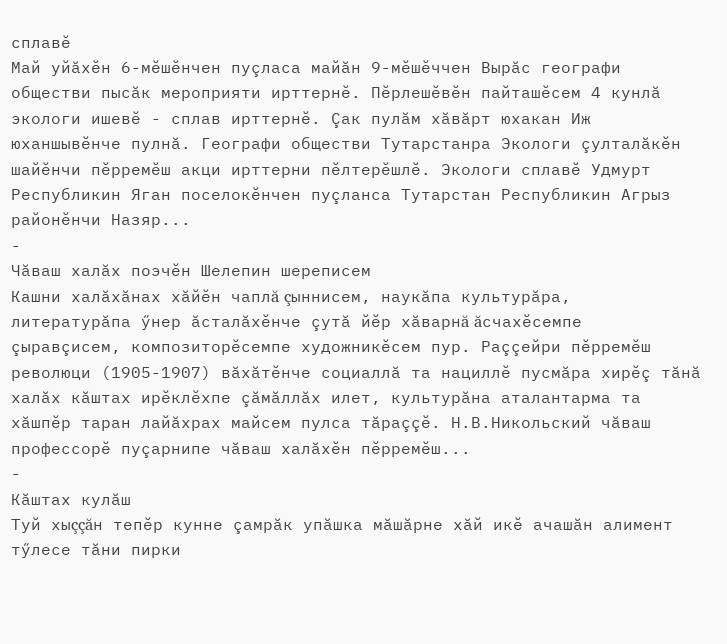сплавӗ
Май уйăхӗн 6-мӗшӗнчен пуçласа майăн 9-мӗшӗччен Вырăс географи обществи пысăк мероприяти ирттернӗ. Пӗрлешӗвӗн пайташӗсем 4 кунлă экологи ишевӗ - сплав ирттернӗ. Çак пулăм хăвăрт юхакан Иж юханшывӗнче пулнă. Географи обществи Тутарстанра Экологи çулталăкӗн шайӗнчи пӗрремӗш акци ирттерни пӗлтерӗшлӗ. Экологи сплавӗ Удмурт Республикин Яган поселокӗнчен пуçланса Тутарстан Республикин Агрыз районӗнчи Назяр...
-
Чăваш халăх поэчӗн Шелепин шереписем
Кашни халăхăнах хăйӗн чаплă çыннисем, наукăпа культурăра, литературăпа ӳнер ăсталăхӗнче çутă йӗр хăварнă ăсчахӗсемпе çыравçисем, композиторӗсемпе художникӗсем пур. Раççейри пӗрремӗш революци (1905-1907) вăхăтӗнче социаллă та нациллӗ пусмăра хирӗç тăнă халăх кăштах ирӗклӗхпе çăмăллăх илет, культурăна аталантарма та хăшпӗр таран лайăхрах майсем пулса тăраççӗ. Н.В.Никольский чăваш профессорӗ пуçарнипе чăваш халăхӗн пӗрремӗш...
-
Кăштах кулăш
Туй хыççăн тепӗр кунне çамрăк упăшка мăшăрне хăй икӗ ачашăн алимент тӳлесе тăни пирки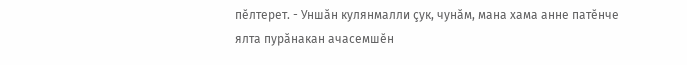пӗлтерет. - Уншăн кулянмалли çук, чунăм, мана хама анне патӗнче ялта пурăнакан ачасемшӗн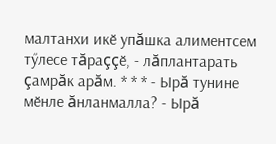малтанхи икӗ упăшка алиментсем тӳлесе тăраççӗ, - лăплантарать çамрăк арăм. * * * - Ырă тунине мӗнле ăнланмалла? - Ырă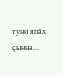туни япăх çынна...